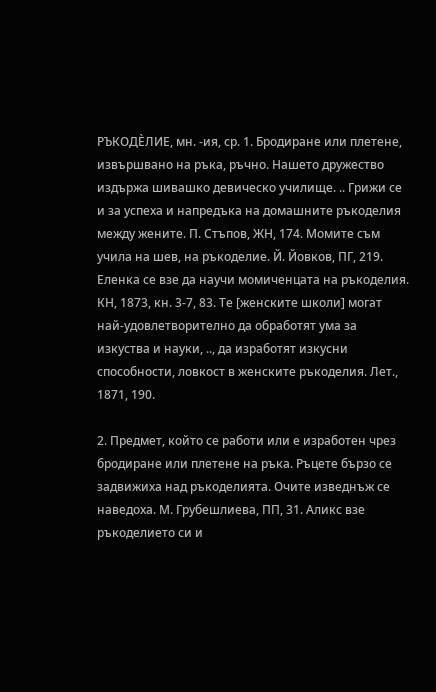РЪКОДЀЛИЕ, мн. -ия, ср. 1. Бродиране или плетене, извършвано на ръка, ръчно. Нашето дружество издържа шивашко девическо училище. .. Грижи се и за успеха и напредъка на домашните ръкоделия между жените. П. Стъпов, ЖН, 174. Момите съм учила на шев, на ръкоделие. Й. Йовков, ПГ, 219. Еленка се взе да научи момиченцата на ръкоделия. КН, 1873, кн. 3-7, 83. Те [женските школи] могат най-удовлетворително да обработят ума за изкуства и науки, .., да изработят изкусни способности, ловкост в женските ръкоделия. Лет., 1871, 190.

2. Предмет, който се работи или е изработен чрез бродиране или плетене на ръка. Ръцете бързо се задвижиха над ръкоделията. Очите изведнъж се наведоха. М. Грубешлиева, ПП, 31. Аликс взе ръкоделието си и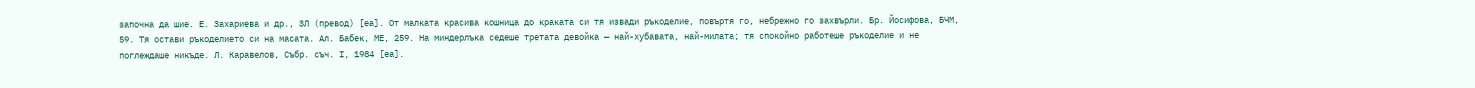започна да шие. Е. Захариева и др., ЗЛ (превод) [еа]. От малката красива кошница до краката си тя извади ръкоделие, повъртя го, небрежно го захвърли. Бр. Йосифова, БЧМ, 59. Тя остави ръкоделието си на масата. Ал. Бабек, МЕ, 259. На миндерлъка седеше третата девойка — най-хубавата, най-милата; тя спокойно работеше ръкоделие и не поглеждаше никъде. Л. Каравелов, Събр. съч. І, 1984 [еа].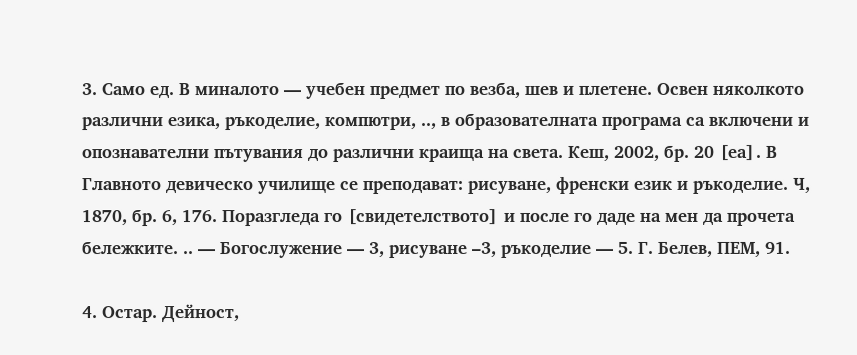3. Само ед. В миналото — учебен предмет по везба, шев и плетене. Освен няколкото различни езика, ръкоделие, компютри, .., в образователната програма са включени и опознавателни пътувания до различни краища на света. Кеш, 2002, бр. 20 [еа]. В Главното девическо училище се преподават: рисуване, френски език и ръкоделие. Ч, 1870, бр. 6, 176. Поразгледа го [свидетелството] и после го даде на мен да прочета бележките. .. — Богослужение — 3, рисуване –3, ръкоделие — 5. Г. Белев, ПЕМ, 91.

4. Остар. Дейност,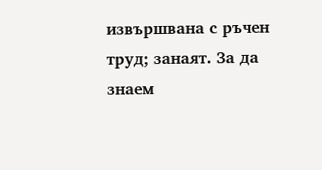извършвана с ръчен труд; занаят. За да знаем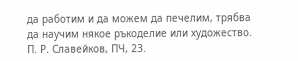да работим и да можем да печелим, трябва да научим някое ръкоделие или художество. П. Р. Славейков, ПЧ, 23.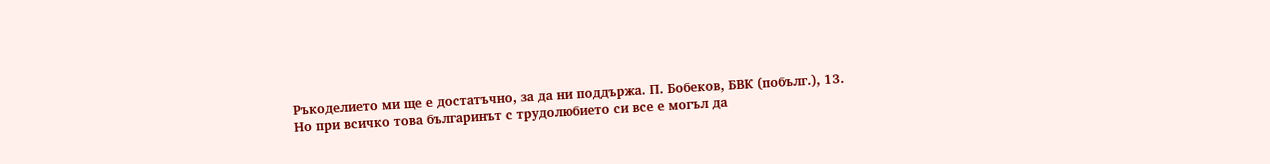Ръкоделието ми ще е достатъчно, за да ни поддържа. П. Бобеков, БВК (побълг.), 13. Но при всичко това българинът с трудолюбието си все е могъл да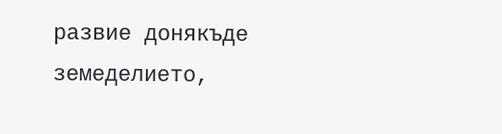развие донякъде земеделието,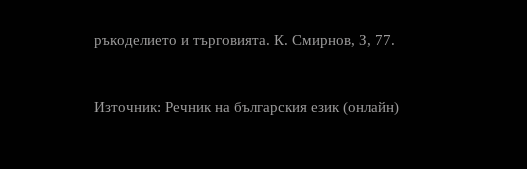ръкоделието и търговията. К. Смирнов, З, 77.


Източник: Речник на българския език (онлайн)